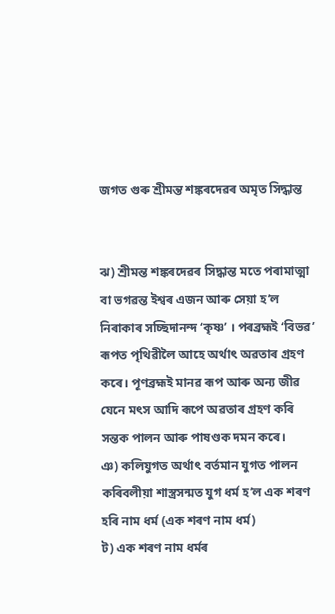জগত গুৰু শ্ৰীমন্ত শঙ্কৰদেৱৰ অমৃত সিদ্ধান্ত


ঝ) শ্ৰীমন্ত শঙ্কৰদেৱৰ সিদ্ধান্ত মতে পৰামাত্মা বা ভগৱন্ত ইশ্বৰ এজন আৰু সেয়া হ’ল নিৰাকাৰ সচ্ছিদানন্দ ‘কৃষ্ণ’ । পৰব্ৰহ্মই ‘বিভৱ’ ৰূপত পৃথিৱীলৈ আহে অৰ্থাৎ অৱতাৰ গ্ৰহণ কৰে। পূণব্ৰহ্মই মানৱ ৰূপ আৰু অন্য জীৱ যেনে মৎস আদি ৰূপে অৱতাৰ গ্ৰহণ কৰি সন্তক পালন আৰু পাষণ্ডক দমন কৰে।
ঞ) কলিযুগত অৰ্থাৎ বৰ্তমান যুগত পালন কৰিবলীয়া শাস্ত্ৰসন্মত যুগ ধৰ্ম হ’ল এক শৰণ হৰি নাম ধৰ্ম (এক শৰণ নাম ধৰ্ম)
ট) এক শৰণ নাম ধৰ্মৰ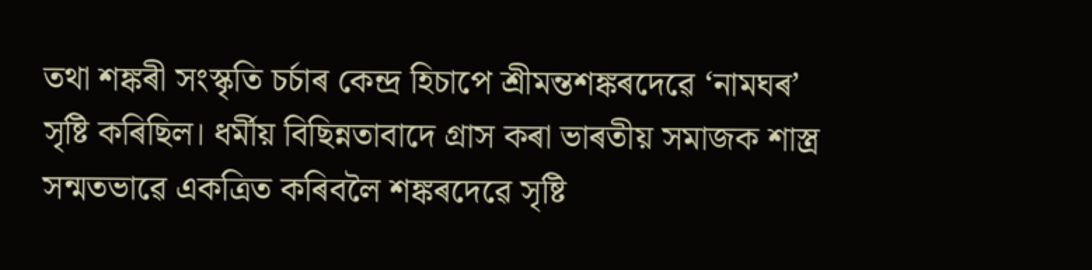তথা শঙ্কৰী সংস্কৃতি চৰ্চাৰ কেন্দ্ৰ হিচাপে শ্ৰীমন্তশঙ্কৰদেৱে ‘নামঘৰ’ সৃষ্টি কৰিছিল। ধৰ্মীয় বিছিন্নতাবাদে গ্ৰাস কৰা ভাৰতীয় সমাজক শাস্ত্ৰ সন্মতভাৱে একত্ৰিত কৰিবলৈ শঙ্কৰদেৱে সৃষ্টি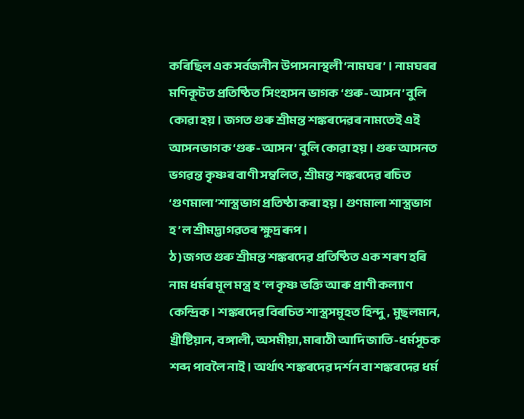কৰিছিল এক সৰ্বজনীন উপাসনাস্থলী ‘নামঘৰ’ । নামঘৰৰ মণিকূটত প্ৰতিষ্ঠিত সিংহাসন ভাগক ‘গুৰু-আসন’ বুলি কোৱা হয়। জগত গুৰু শ্ৰীমন্ত শঙ্কৰদেৱৰ নামতেই এই আসনভাগক ‘গুৰু-আসন’ বুলি কোৱা হয়। গুৰু আসনত ভগৱন্ত কৃষ্ণৰ বাণী সম্বলিত, শ্ৰীমন্ত শঙ্কৰদেৱ ৰচিত ‘গুণমালা’শাস্ত্ৰভাগ প্ৰতিষ্ঠা কৰা হয়। গুণমালা শাস্ত্ৰভাগ হ’ল শ্ৰীমদ্ভাগৱতৰ ক্ষুদ্ৰ ৰূপ।
ঠ) জগত গুৰু শ্ৰীমন্ত শঙ্কৰদেৱ প্ৰতিষ্ঠিত এক শৰণ হৰি নাম ধৰ্মৰ মূল মন্ত্ৰ হ’ল কৃষ্ণ ভক্তি আৰু প্ৰাণী কল্যাণ কেন্দ্ৰিক। শঙ্কৰদেৱ বিৰচিত শাস্ত্ৰসমূহত হিন্দু, মুছলমান, খ্ৰীষ্টিয়ান, বঙ্গালী, অসমীয়া,মাৰাঠী আদি জাতি-ধৰ্মসূচক শব্দ পাবলৈ নাই। অৰ্থাৎ শঙ্কৰদেৱ দৰ্শন বা শঙ্কৰদেৱ ধৰ্ম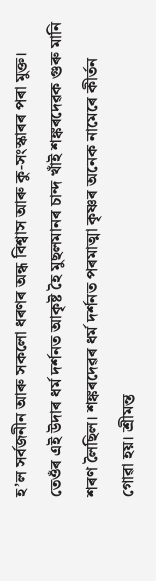হ’ল সৰ্বজনীন আৰু সকলো ধৰণৰ অন্ধ বিশ্বাস আৰু কু-সংস্কাৰৰ পৰা মুক্ত। তেওঁৰ এই উদাৰ ধৰ্ম দৰ্শনত আকৃষ্ট হৈ মুছলমানৰ চান্দ খাঁই শঙ্কৰদেৱক গুৰু মানি শৰণ লৈছিল। শঙ্কৰদেৱৰ ধৰ্ম দৰ্শনত পৰমাত্মা কৃষ্ণৰ অনেক নামেৰে কীৰ্তন গোৱা হয়। শ্ৰীমন্ত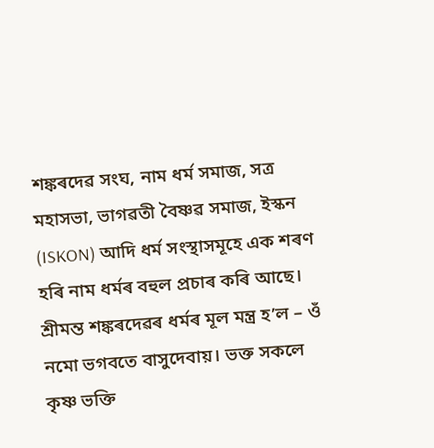শঙ্কৰদেৱ সংঘ, নাম ধৰ্ম সমাজ, সত্ৰ মহাসভা, ভাগৱতী বৈষ্ণৱ সমাজ, ইস্কন (ISKON) আদি ধৰ্ম সংস্থাসমূহে এক শৰণ হৰি নাম ধৰ্মৰ বহুল প্ৰচাৰ কৰি আছে। শ্ৰীমন্ত শঙ্কৰদেৱৰ ধৰ্মৰ মূল মন্ত্ৰ হ’ল – ওঁ নমো ভগবতে বাসুদেবায়। ভক্ত সকলে কৃষ্ণ ভক্তি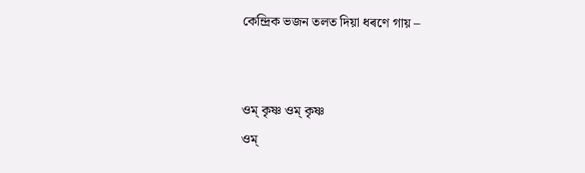কেন্দ্ৰিক ভজন তলত দিয়া ধৰণে গায় –


ওম্‌ কৃষ্ণ ওম্‌ কৃষ্ণ
ওম্‌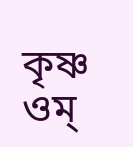কৃষ্ণ ওম্‌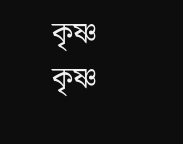কৃষ্ণ
কৃষ্ণ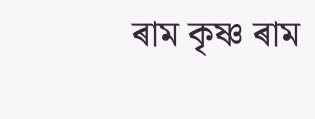ৰাম কৃষ্ণ ৰাম